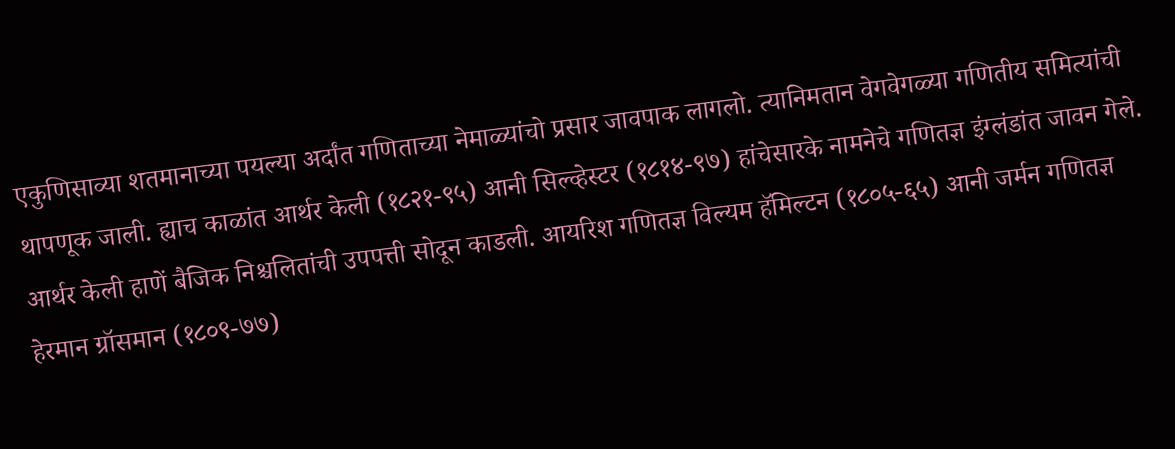एकुणिसाव्या शतमानाच्या पयल्या अर्दांत गणिताच्या नेमाळ्यांचो प्रसार जावपाक लागलो. त्यानिमतान वेगवेगळ्या गणितीय समित्यांची थापणूक जाली. ह्याच काळांत आर्थर केली (१८२१-९५) आनी सिल्व्हेस्टर (१८१४-९७) हांचेसारके नामनेचे गणितज्ञ इंग्लंडांत जावन गेले. आर्थर केली हाणें बैजिक निश्चलितांची उपपत्ती सोदून काडली. आयरिश गणितज्ञ विल्यम हॅमिल्टन (१८०५-६५) आनी जर्मन गणितज्ञ हेरमान ग्रॉसमान (१८०९-७७)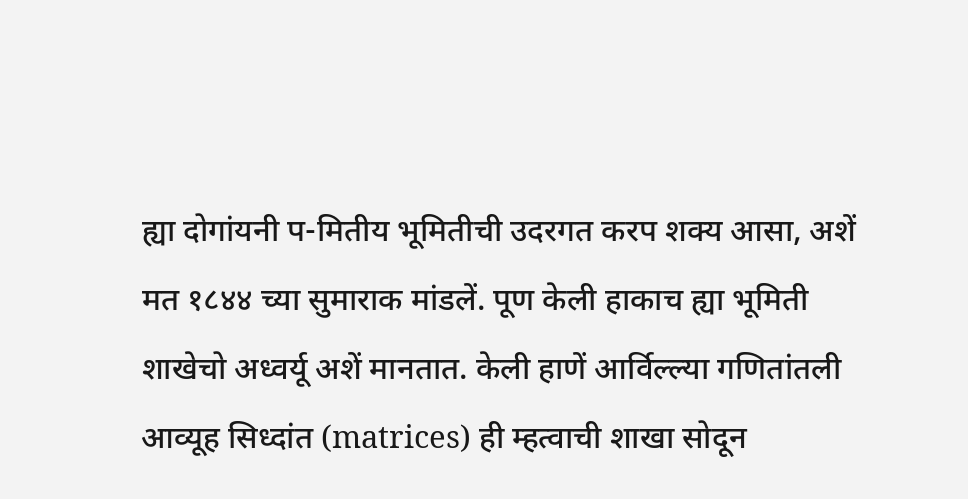ह्या दोगांयनी प-मितीय भूमितीची उदरगत करप शक्य आसा, अशें मत १८४४ च्या सुमाराक मांडलें. पूण केली हाकाच ह्या भूमिती शाखेचो अध्वर्यू अशें मानतात. केली हाणें आर्विल्ल्या गणितांतली आव्यूह सिध्दांत (matrices) ही म्हत्वाची शाखा सोदून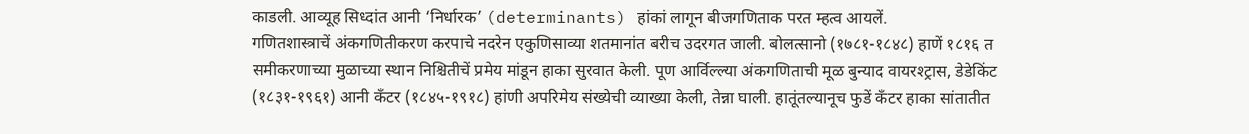काडली. आव्यूह सिध्दांत आनी ‘निर्धारक’ (determinants) हांकां लागून बीजगणिताक परत म्हत्व आयलें.
गणितशास्त्राचें अंकगणितीकरण करपाचे नदरेन एकुणिसाव्या शतमानांत बरीच उदरगत जाली. बोलत्सानो (१७८१-१८४८) हाणें १८१६ त समीकरणाच्या मुळाच्या स्थान निश्चितीचें प्रमेय मांडून हाका सुरवात केली. पूण आर्विल्ल्या अंकगणिताची मूळ बुन्याद वायरश्ट्रास, डेडेकिंट (१८३१-१९६१) आनी कँटर (१८४५-१९१८) हांणी अपरिमेय संख्येची व्याख्या केली, तेन्ना घाली. हातूंतल्यानूच फुडें कँटर हाका सांतातीत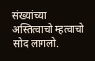संख्यांच्या अस्तित्वाचो म्हत्वाचो सोद लागलो.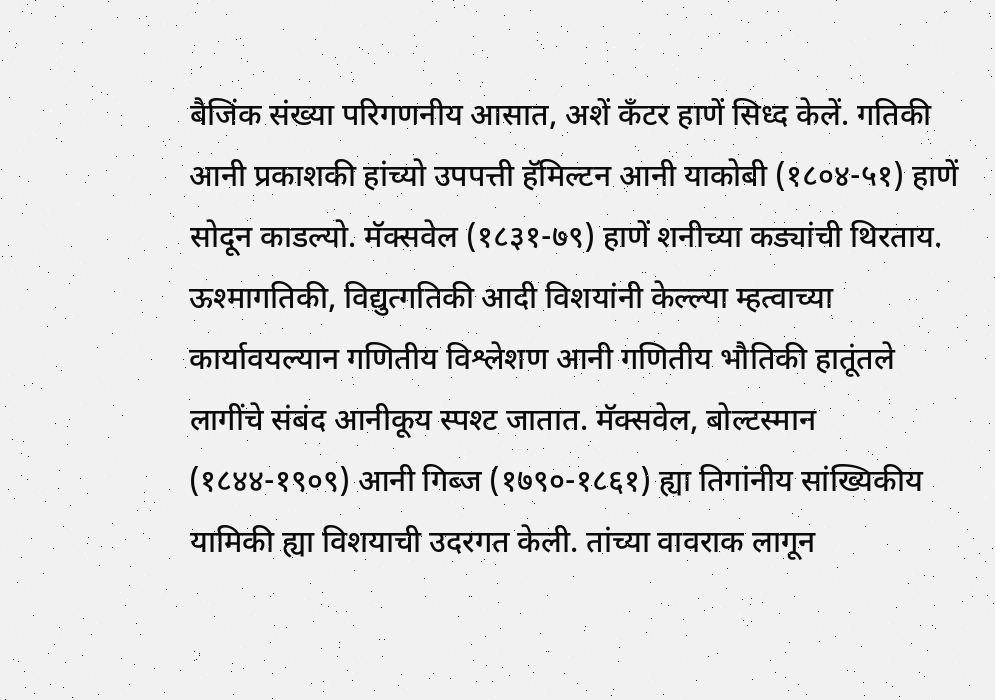बैजिंक संख्या परिगणनीय आसात, अशें कँटर हाणें सिध्द केलें. गतिकी आनी प्रकाशकी हांच्यो उपपत्ती हॅमिल्टन आनी याकोबी (१८०४-५१) हाणें सोदून काडल्यो. मॅक्सवेल (१८३१-७९) हाणें शनीच्या कड्यांची थिरताय. ऊश्मागतिकी, विद्युत्गतिकी आदी विशयांनी केल्ल्या म्हत्वाच्या कार्यावयल्यान गणितीय विश्लेशण आनी गणितीय भौतिकी हातूंतले लागींचे संबंद आनीकूय स्पश्ट जातात. मॅक्सवेल, बोल्टस्मान (१८४४-१९०९) आनी गिब्ज (१७९०-१८६१) ह्या तिगांनीय सांख्यिकीय यामिकी ह्या विशयाची उदरगत केली. तांच्या वावराक लागून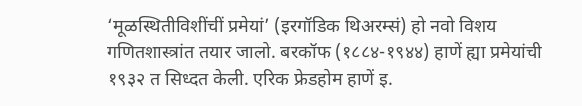‘मूळस्थितीविशींचीं प्रमेयां’ (इरगॉडिक थिअरम्सं) हो नवो विशय गणितशास्त्रांत तयार जालो. बरकॉफ (१८८४-१९४४) हाणें ह्या प्रमेयांची १९३२ त सिध्दत केली. एरिक फ्रेडहोम हाणें इ.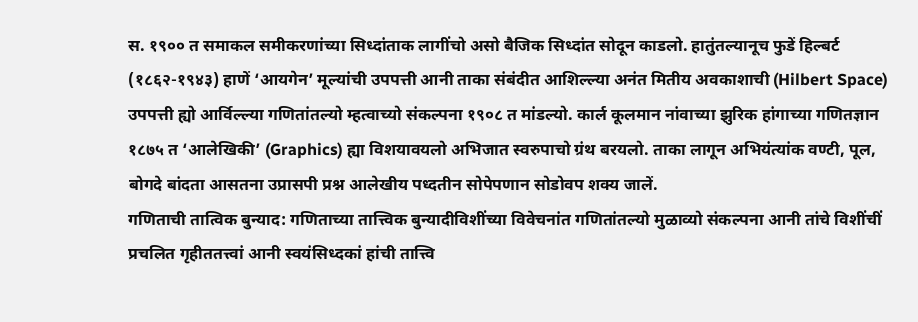स. १९०० त समाकल समीकरणांच्या सिध्दांताक लागींचो असो बैजिक सिध्दांत सोदून काडलो. हातुंतल्यानूच फुडें हिल्बर्ट (१८६२-१९४३) हाणें ‘आयगेन’ मूल्यांची उपपत्ती आनी ताका संबंदीत आशिल्ल्या अनंत मितीय अवकाशाची (Hilbert Space) उपपत्ती ह्यो आर्विल्ल्या गणितांतल्यो म्हत्वाच्यो संकल्पना १९०८ त मांडल्यो. कार्ल कूलमान नांवाच्या झुरिक हांगाच्या गणितज्ञान १८७५ त ‘आलेखिकी’ (Graphics) ह्या विशयावयलो अभिजात स्वरुपाचो ग्रंथ बरयलो. ताका लागून अभियंत्यांक वण्टी, पूल, बोगदे बांदता आसतना उप्रासपी प्रश्न आलेखीय पध्दतीन सोपेपणान सोडोवप शक्य जालें.
गणिताची तात्विक बुन्याद: गणिताच्या तात्त्विक बुन्यादीविशींच्या विवेचनांत गणितांतल्यो मुळाव्यो संकल्पना आनी तांचे विशींचीं प्रचलित गृहीततत्त्वां आनी स्वयंसिध्दकां हांची तात्त्वि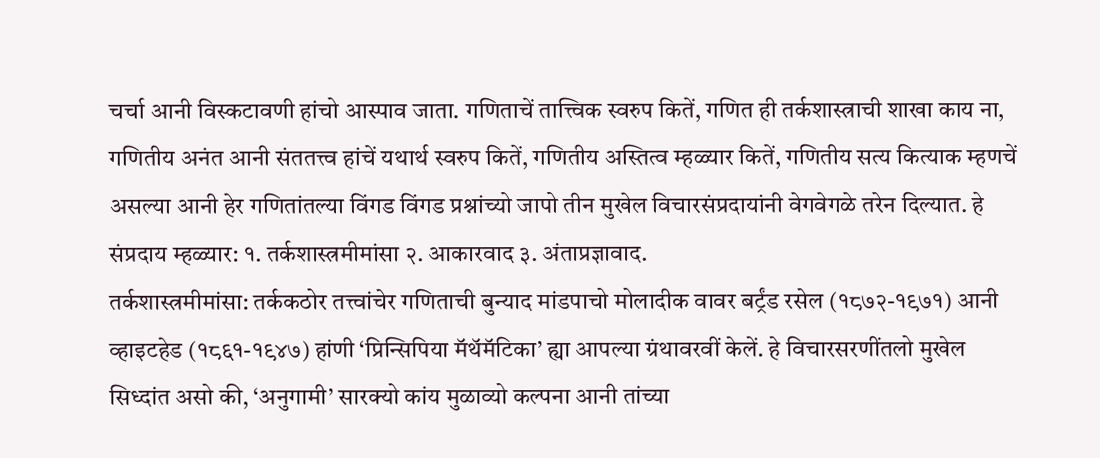चर्चा आनी विस्कटावणी हांचो आस्पाव जाता. गणिताचें तात्त्विक स्वरुप कितें, गणित ही तर्कशास्त्राची शाखा काय ना, गणितीय अनंत आनी संततत्त्व हांचें यथार्थ स्वरुप कितें, गणितीय अस्तित्व म्हळ्यार कितें, गणितीय सत्य कित्याक म्हणचें असल्या आनी हेर गणितांतल्या विंगड विंगड प्रश्नांच्यो जापो तीन मुखेल विचारसंप्रदायांनी वेगवेगळे तरेन दिल्यात. हे संप्रदाय म्हळ्यार: १. तर्कशास्त्रमीमांसा २. आकारवाद ३. अंताप्रज्ञावाद.
तर्कशास्त्रमीमांसा: तर्ककठोर तत्त्वांचेर गणिताची बुन्याद मांडपाचो मोलादीक वावर बर्ट्रंड रसेल (१८७२-१९७१) आनी व्हाइटहेड (१८६१-१९४७) हांणी ‘प्रिन्सिपिया मॅथॅमॅटिका’ ह्या आपल्या ग्रंथावरवीं केलें. हे विचारसरणींतलो मुखेल सिध्दांत असो की, ‘अनुगामी’ सारक्यो कांय मुळाव्यो कल्पना आनी तांच्या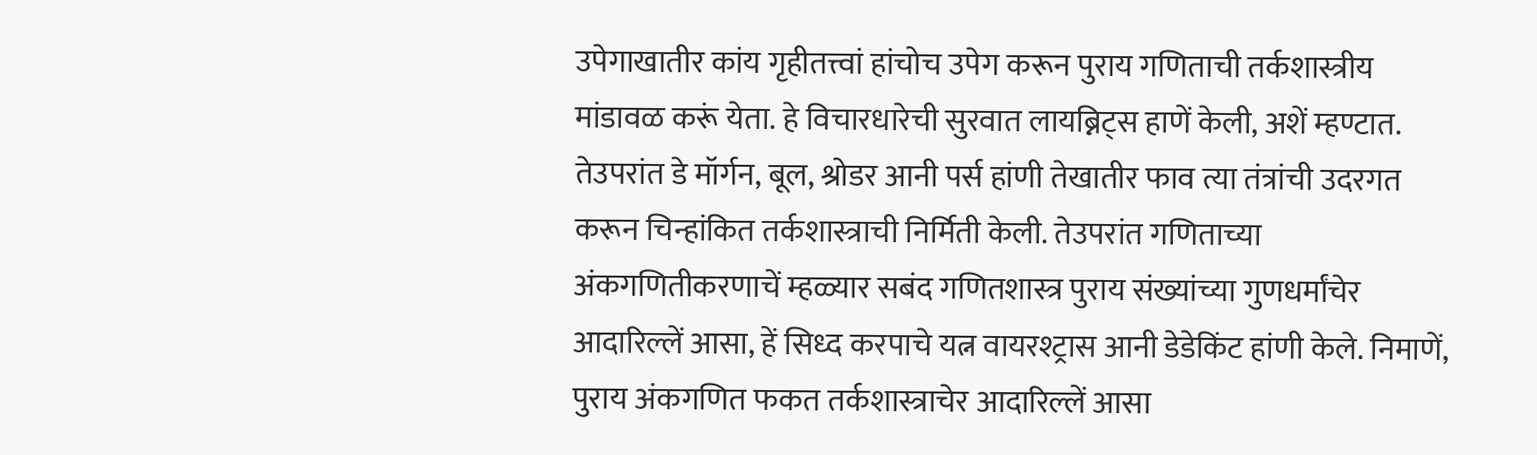उपेगाखातीर कांय गृहीतत्त्वां हांचोच उपेग करून पुराय गणिताची तर्कशास्त्रीय मांडावळ करूं येता. हे विचारधारेची सुरवात लायब्निट्स हाणें केली, अशें म्हण्टात. तेउपरांत डे मॉर्गन, बूल, श्रोडर आनी पर्स हांणी तेखातीर फाव त्या तंत्रांची उदरगत करून चिन्हांकित तर्कशास्त्राची निर्मिती केली. तेउपरांत गणिताच्या अंकगणितीकरणाचें म्हळ्यार सबंद गणितशास्त्र पुराय संख्यांच्या गुणधर्मांचेर आदारिल्लें आसा, हें सिध्द करपाचे यत्न वायरश्ट्रास आनी डेडेकिंट हांणी केले. निमाणें, पुराय अंकगणित फकत तर्कशास्त्राचेर आदारिल्लें आसा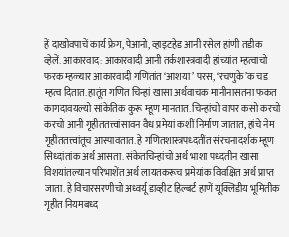हें दाखोवपाचें कार्य फ्रेग, पेआनो, व्हाइटहेड आनी रसेल हांणी तडीक व्हेलें. आकारवाद: आकारवादी आनी तर्कशास्त्रवादी हांच्यांत म्हत्वाचो फरक म्हळ्यार आकारवादी गणितांत ‘आशया’ परस, ‘रचणुके’क चड म्हत्व दितात. हातूंत गणित चिन्हां खासा अर्थवाचक मानीनासतना फकत कागदावयल्यो सांकेतिक कुरू म्हूण मानतात. चिन्हांचो वापर कसो करचो करचो आनी गृहीततत्त्वांसावन वैध प्रमेयां कशीं निर्माण जातात, हांचे नेम गृहीततत्त्वांतूच आस्पावतात. हे गणितशास्त्रपध्दतींत संरचनादर्शक म्हूण सिध्दांतांक अर्थ आसता. संकेतचिन्हांचो अर्थ भाशा पध्दतीन खासा विशयांतल्यान परिभाशेंत अर्थ लायतकरूच प्रमेयांक विवक्षित अर्थ प्राप्त जाता. हे विचारसरणीचो अध्वर्यू डाव्हीट हिल्बर्ट हाणें यूक्लिडीय भूमितीक गृहीत नियमबध्द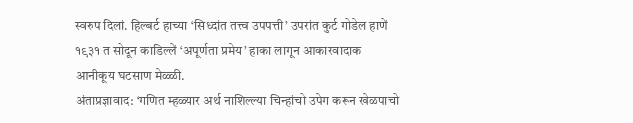स्वरुप दिलां. हिल्बर्ट हाच्या ‘सिध्दांत तत्त्व उपपत्ती’ उपरांत कुर्ट गोडेल हाणें १९३१ त सोदून काडिल्लें ‘अपूर्णता प्रमेय’ हाका लागून आकारवादाक आनीकूय घटसाण मेळ्ळी.
अंताप्रज्ञावाद: ‘गणित म्हळ्यार अर्थ नाशिल्ल्या चिन्हांचो उपेग करून खेळपाचो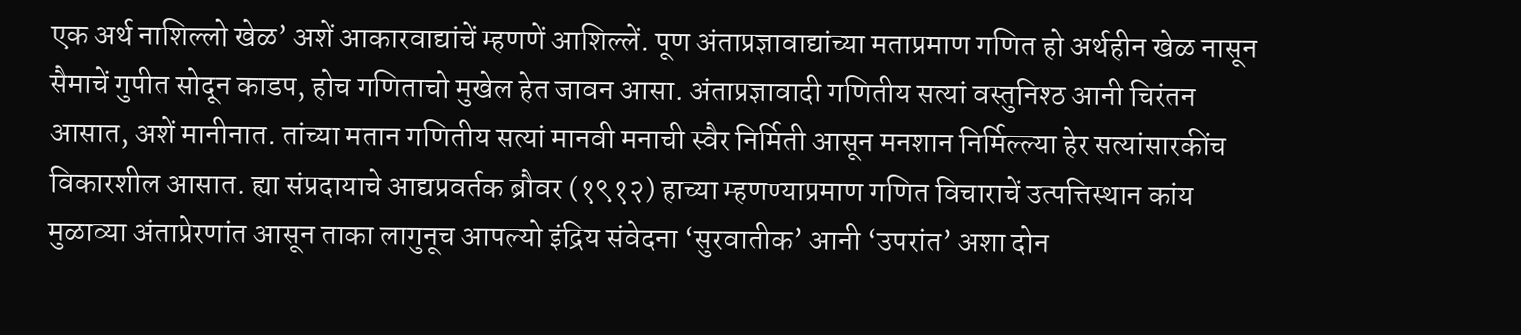एक अर्थ नाशिल्लो खेळ’ अशें आकारवाद्यांचें म्हणणें आशिल्लें. पूण अंताप्रज्ञावाद्यांच्या मताप्रमाण गणित हो अर्थहीन खेळ नासून सैमाचें गुपीत सोदून काडप, होच गणिताचो मुखेल हेत जावन आसा. अंताप्रज्ञावादी गणितीय सत्यां वस्तुनिश्ठ आनी चिरंतन आसात, अशें मानीनात. तांच्या मतान गणितीय सत्यां मानवी मनाची स्वैर निर्मिती आसून मनशान निर्मिल्ल्या हेर सत्यांसारकींच विकारशील आसात. ह्या संप्रदायाचे आद्यप्रवर्तक ब्रौवर (१९१२) हाच्या म्हणण्याप्रमाण गणित विचाराचें उत्पत्तिस्थान कांय मुळाव्या अंताप्रेरणांत आसून ताका लागुनूच आपल्यो इंद्रिय संवेदना ‘सुरवातीक’ आनी ‘उपरांत’ अशा दोन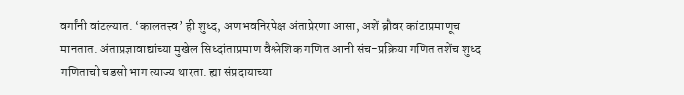वर्गांनी वांटल्यात. ‘कालतत्त्व’ ही शुध्द, अणभवनिरपेक्ष अंताप्रेरणा आसा, अशें ब्रौवर कांटाप्रमाणूच मानतात. अंताप्रज्ञावाद्यांच्या मुखेल सिध्दांताप्रमाण वैश्लेशिक गणित आनी संच-प्रक्रिया गणित तशेंच शुध्द गणिताचो चडसो भाग त्याज्य थारता. ह्या संप्रदायाच्या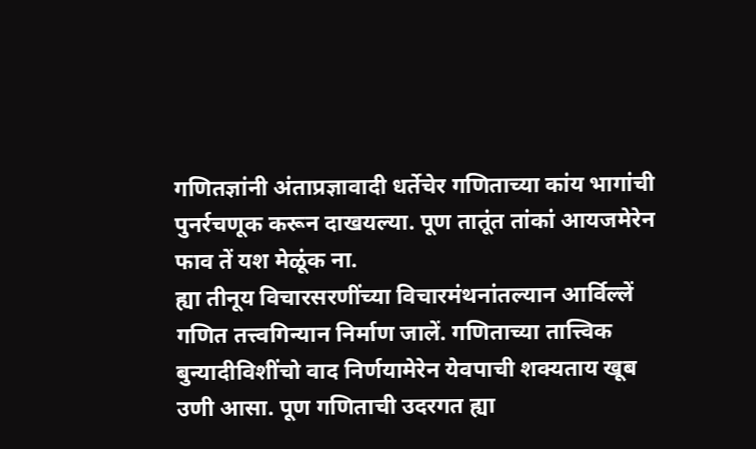गणितज्ञांनी अंताप्रज्ञावादी धर्तेचेर गणिताच्या कांय भागांची पुनर्रचणूक करून दाखयल्या. पूण तातूंत तांकां आयजमेरेन फाव तें यश मेळूंक ना.
ह्या तीनूय विचारसरणींच्या विचारमंथनांतल्यान आर्विल्लें गणित तत्त्वगिन्यान निर्माण जालें. गणिताच्या तात्त्विक बुन्यादीविशींचो वाद निर्णयामेरेन येवपाची शक्यताय खूब उणी आसा. पूण गणिताची उदरगत ह्या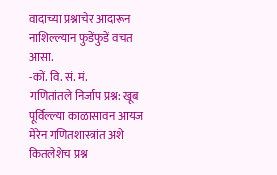वादाच्या प्रश्नाचेर आदारून नाशिल्ल्यान फुडेंफुडें वचत आसा.
-कों. वि. सं. मं.
गणितांतले निर्जाप प्रश्न: खूब पूर्विल्ल्या काळासावन आयज मेरेन गणितशास्त्रांत अशे कितलेशेच प्रश्न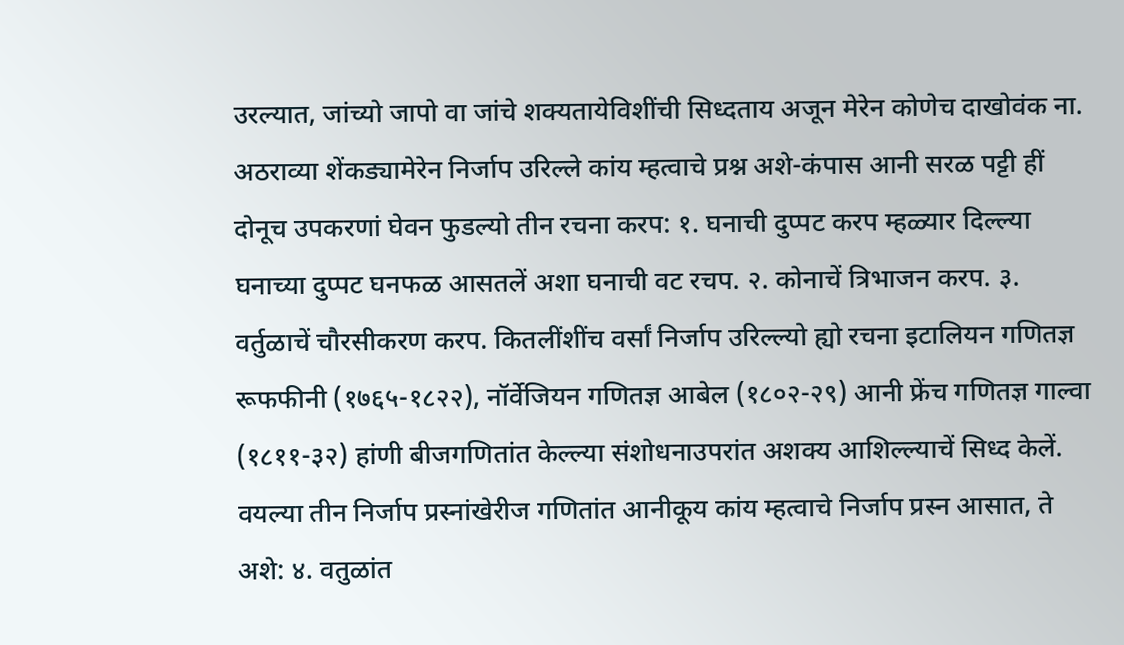उरल्यात, जांच्यो जापो वा जांचे शक्यतायेविशींची सिध्दताय अजून मेरेन कोणेच दाखोवंक ना. अठराव्या शेंकड्यामेरेन निर्जाप उरिल्ले कांय म्हत्वाचे प्रश्न अशे-कंपास आनी सरळ पट्टी हीं दोनूच उपकरणां घेवन फुडल्यो तीन रचना करप: १. घनाची दुप्पट करप म्हळ्यार दिल्ल्या घनाच्या दुप्पट घनफळ आसतलें अशा घनाची वट रचप. २. कोनाचें त्रिभाजन करप. ३. वर्तुळाचें चौरसीकरण करप. कितलींशींच वर्सां निर्जाप उरिल्ल्यो ह्यो रचना इटालियन गणितज्ञ रूफफीनी (१७६५-१८२२), नॉर्वेजियन गणितज्ञ आबेल (१८०२-२९) आनी फ्रेंच गणितज्ञ गाल्वा (१८११-३२) हांणी बीजगणितांत केल्ल्या संशोधनाउपरांत अशक्य आशिल्ल्याचें सिध्द केलें.
वयल्या तीन निर्जाप प्रस्नांखेरीज गणितांत आनीकूय कांय म्हत्वाचे निर्जाप प्रस्न आसात, ते अशे: ४. वतुळांत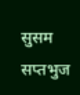सुसम सप्तभुज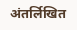अंतर्लिखित